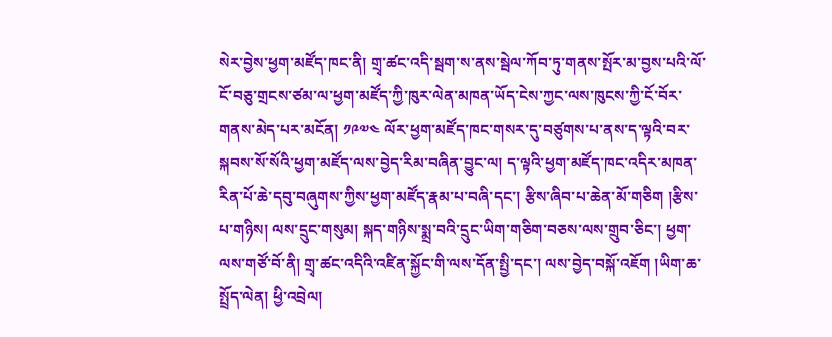སེར་བྱེས་ཕྱག་མཛོད་ཁང་ནི། གྲྭ་ཚང་འདི་སྦག་ས་ནས་སྦེལ་ཀོབ་ཏུ་གནས་སྤོར་མ་བྱས་པའི་ལོ་ངོ་བཅུ་གྲངས་ཙམ་ལ་ཕྱག་མཛོད་ཀྱི་ཁུར་ལེན་མཁན་ཡོད་ངེས་ཀྱང་ལས་ཁུངས་ཀྱི་ངོ་བོར་གནས་མེད་པར་མངོན། ༡༩༧༤ ལོར་ཕྱག་མཛོད་ཁང་གསར་དུ་བཙུགས་པ་ནས་ད་ལྟའི་བར་སྐབས་སོ་སོའི་ཕྱག་མཛོད་ལས་བྱེད་རིམ་བཞིན་བྱུང་ལ། ད་ལྟའི་ཕྱག་མཛོད་ཁང་འདིར་མཁན་རིན་པོ་ཆེ་དབུ་བཞུགས་ཀྱིས་ཕྱག་མཛོད་རྣམ་པ་བཞི་དང་། རྩིས་ཞིབ་པ་ཆེན་མོ་གཅིག །རྩིས་པ་གཉིས། ལས་དྲུང་གསུམ། སྐད་གཉིས་སྨྲ་བའི་དྲུང་ཡིག་གཅིག་བཅས་ལས་གྲུབ་ཅིང་། ཕྱག་ལས་གཙོ་བོ་ནི། གྲྭ་ཚང་འདིའི་འཛིན་སྐྱོང་གི་ལས་དོན་སྤྱི་དང་། ལས་བྱེད་བསྐོ་འཇོག །ཡིག་ཆ་སྤྲོད་ལེན། ཕྱི་འབྲེལ།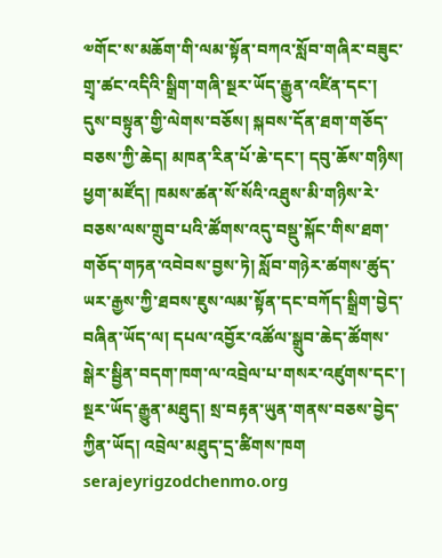༧གོང་ས་མཆོག་གི་ལམ་སྟོན་བཀའ་སློབ་གཞིར་བཟུང་གྲྭ་ཚང་འདིའི་སྒྲིག་གཞི་སྔར་ཡོད་རྒྱུན་འཛིན་དང་། དུས་བསྟུན་གྱི་ལེགས་བཅོས། སྐབས་དོན་ཐག་གཅོད་བཅས་ཀྱི་ཆེད། མཁན་རིན་པོ་ཆེ་དང་། དབུ་ཆོས་གཉིས། ཕྱག་མཛོད། ཁམས་ཚན་སོ་སོའི་འཐུས་མི་གཉིས་རེ་བཅས་ལས་གྲུབ་པའི་ཚོགས་འདུ་བསྡུ་སྐོང་གིས་ཐག་གཅོད་གཏན་འབེབས་བྱས་ཏེ། སློབ་གཉེར་ཚགས་ཚུད་ཡར་རྒྱས་ཀྱི་ཐབས་ཇུས་ལམ་སྟོན་དང་བཀོད་སྒྲིག་བྱེད་བཞིན་ཡོད་ལ། དཔལ་འབྱོར་འཚོལ་སྒྲུབ་ཆེད་ཚོགས་སྒེར་སྦྱིན་བདག་ཁག་ལ་འབྲེལ་པ་གསར་འཛུགས་དང་། སྔར་ཡོད་རྒྱུན་མཐུད། སྲ་བརྟན་ཡུན་གནས་བཅས་བྱེད་ཀྱིན་ཡོད། འབྲེལ་མཐུད་དྲ་ཚིགས་ཁག serajeyrigzodchenmo.org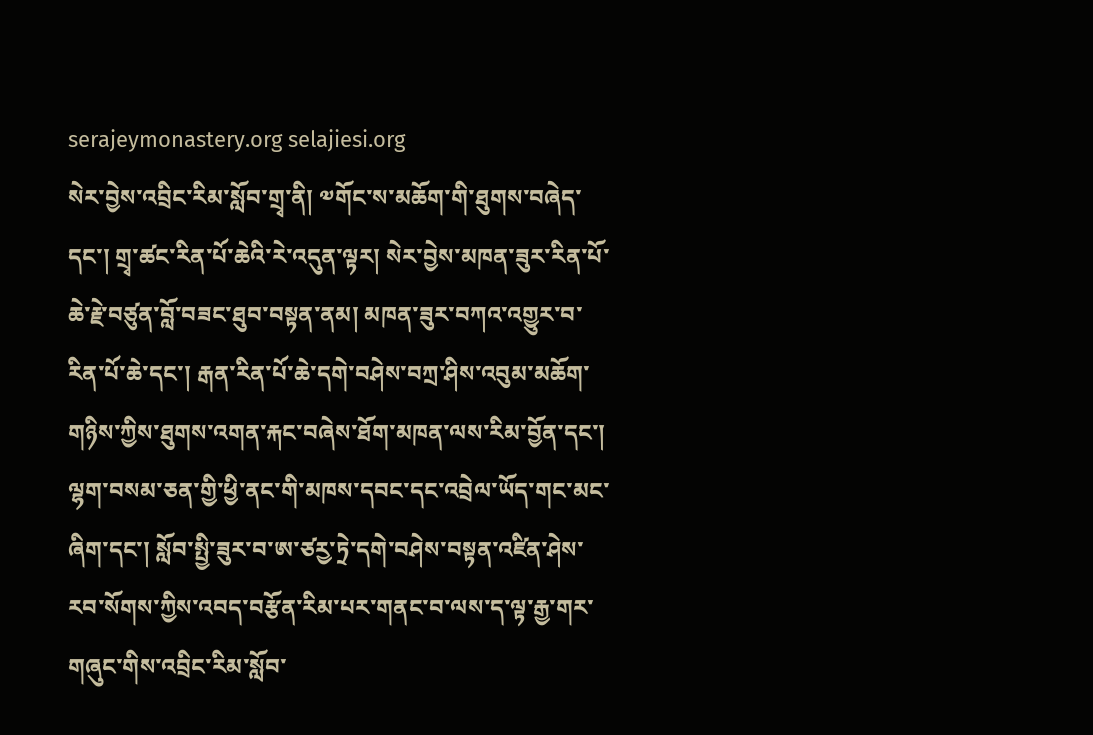serajeymonastery.org selajiesi.org
སེར་བྱེས་འབྲིང་རིམ་སློབ་གྲྭ་ནི། ༧གོང་ས་མཆོག་གི་ཐུགས་བཞེད་དང་། གྲྭ་ཚང་རིན་པོ་ཆེའི་རེ་འདུན་ལྟར། སེར་བྱེས་མཁན་ཟུར་རིན་པོ་ཆེ་རྗེ་བཙུན་བློ་བཟང་ཐུབ་བསྟན་ནམ། མཁན་ཟུར་བཀའ་འགྱུར་བ་རིན་པོ་ཆེ་དང་། རྒན་རིན་པོ་ཆེ་དགེ་བཤེས་བཀྲ་ཤིས་འབུམ་མཆོག་གཉིས་ཀྱིས་ཐུགས་འགན་རྐང་བཞེས་ཐོག་མཁན་ལས་རིམ་བྱོན་དང་། ལྷག་བསམ་ཅན་གྱི་ཕྱི་ནང་གི་མཁས་དབང་དང་འབྲེལ་ཡོད་གང་མང་ཞིག་དང་། སློབ་སྤྱི་ཟུར་བ་ཨ་ཙརྱ་ཏྲེ་དགེ་བཤེས་བསྟན་འཛིན་ཤེས་རབ་སོགས་ཀྱིས་འབད་བརྩོན་རིམ་པར་གནང་བ་ལས་ད་ལྟ་རྒྱ་གར་གཞུང་གིས་འབྲིང་རིམ་སློབ་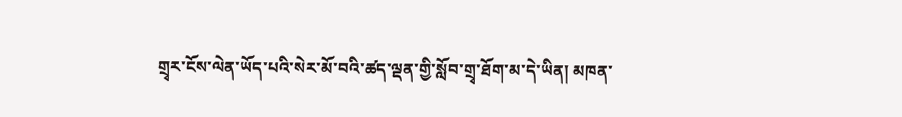གྲྭར་ངོས་ལེན་ཡོད་པའི་སེར་མོ་བའི་ཚད་ལྡན་གྱི་སློབ་གྲྭ་ཐོག་མ་དེ་ཡིན། མཁན་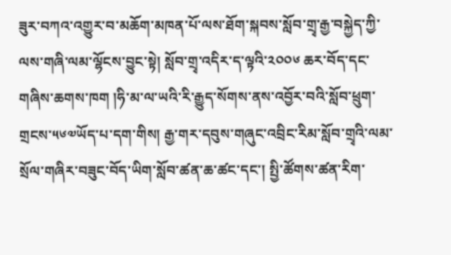ཟུར་བཀའ་འགྱུར་བ་མཆོག་མཁན་པོ་ལས་ཐོག་སྐབས་སློབ་གྲྭ་རྒྱ་བསྐྱེད་ཀྱི་ལས་གཞི་ལམ་ལྷོངས་བྱུང་སྟེ། སློབ་གྲྭ་འདིར་ད་ལྟའི་༢༠༠༦ ཆར་བོད་དང་གཞིས་ཆགས་ཁག །ཧི་མ་ལ་ཡའི་རི་རྒྱུད་སོགས་ནས་འབྱོར་བའི་སློབ་ཕྲུག་གྲངས་༥༦༧ཡོད་པ་དག་གིས། རྒྱ་གར་དབུས་གཞུང་འབྲིང་རིམ་སློབ་གྲྭའི་ལམ་སྲོལ་གཞིར་བཟུང་བོད་ཡིག་སློབ་ཚན་ཆ་ཚང་དང་། སྤྱི་ཚོགས་ཚན་རིག་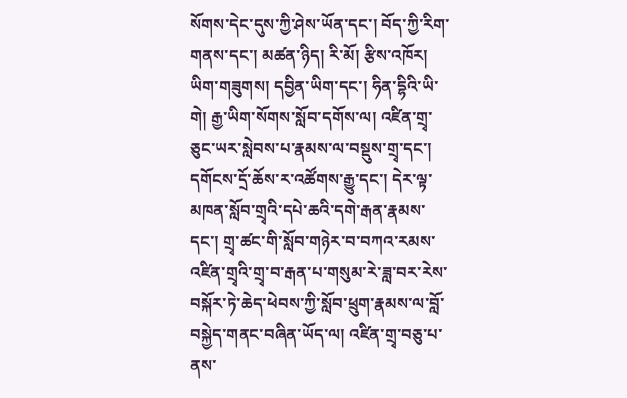སོགས་དེང་དུས་ཀྱི་ཤེས་ཡོན་དང་། བོད་ཀྱི་རིག་གནས་དང་། མཚན་ཉིད། རི་མོ། རྩིས་འཁོར། ཡིག་གཟུགས། དབྱིན་ཡིག་དང་། ཧིན་དྷིའི་ཡི་གེ། རྒྱ་ཡིག་སོགས་སློབ་དགོས་ལ། འཛིན་གྲྭ་ཅུང་ཡར་སླེབས་པ་རྣམས་ལ་བསྡུས་གྲྭ་དང་། དགོངས་དྲོ་ཆོས་ར་འཚོགས་རྒྱུ་དང་། དེར་ལྟ་མཁན་སློབ་གྲྭའི་དཔེ་ཆའི་དགེ་རྒན་རྣམས་དང་། གྲྭ་ཚང་གི་སློབ་གཉེར་བ་བཀའ་རམས་འཛིན་གྲྭའི་གྲྭ་བ་རྒན་པ་གསུམ་རེ་ཟླ་བར་རེས་བསྐོར་ཏེ་ཆེད་ཕེབས་ཀྱི་སློབ་ཕྲུག་རྣམས་ལ་བློ་བསྐྱེད་གནང་བཞིན་ཡོད་ལ། འཛིན་གྲྭ་བཅུ་པ་ནས་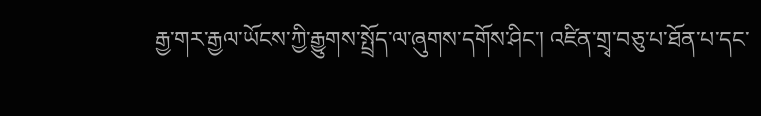རྒྱ་གར་རྒྱལ་ཡོངས་ཀྱི་རྒྱུགས་སྤྲོད་ལ་ཞུགས་དགོས་ཤིང་། འཛིན་གྲྭ་བཅུ་པ་ཐོན་པ་དང་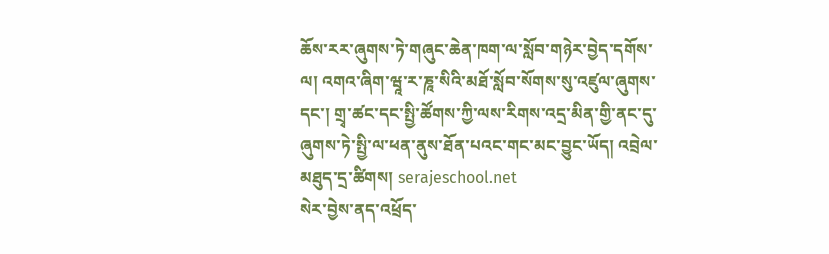ཆོས་རར་ཞུགས་ཏེ་གཞུང་ཆེན་ཁག་ལ་སློབ་གཉེར་བྱེད་དགོས་ལ། འགའ་ཞིག་ཝཱ་ར་ཎཱ་སིའི་མཐོ་སློབ་སོགས་སུ་འཛུལ་ཞུགས་དང་། གྲྭ་ཚང་དང་སྤྱི་ཚོགས་ཀྱི་ལས་རིགས་འདྲ་མིན་གྱི་ནང་དུ་ཞུགས་ཏེ་སྤྱི་ལ་ཕན་ནུས་ཐོན་པའང་གང་མང་བྱུང་ཡོད། འབྲེལ་མཐུད་དྲ་ཚིགས། serajeschool.net
སེར་བྱེས་ནད་འཕྲོད་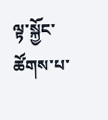ལྟ་སྐྱོང་ཚོགས་པ་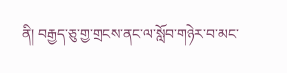ནི། བརྒྱད་ཅུ་གྱ་གྲངས་ནང་ལ་སློབ་གཉེར་བ་མང་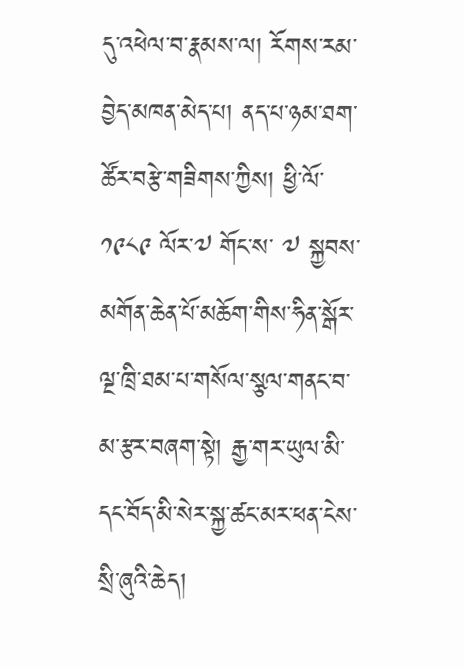དུ་འཕེལ་བ་རྣམས་ལ། རོགས་རམ་བྱེད་མཁན་མེད་པ། ནད་པ་ཉམ་ཐག་ཚོར་བརྩེ་གཟིགས་ཀྱིས། ཕྱི་ལོ་༡༩༨༩ ལོར་༧ གོང་ས་ ༧ སྐྱབས་མགོན་ཆེན་པོ་མཆོག་གིས་ཧིན་སྒོར་ལྔ་ཁྲི་ཐམ་པ་གསོལ་སྩལ་གནང་བ་མ་རྩར་བཞག་སྟེ། རྒྱ་གར་ཡུལ་མི་དང་བོད་མི་སེར་སྐྱ་ཚང་མར་ཕན་ངེས་སྲི་ཞུའི་ཆེད།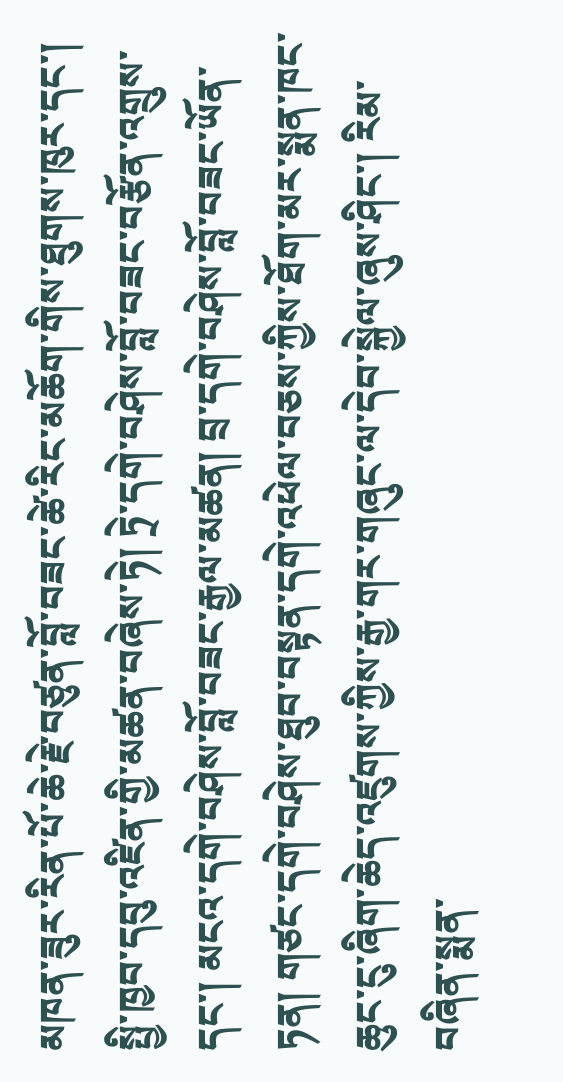མཁན་ཟུར་རིན་པོ་ཆེ་རྗེ་བཙུན་བློ་བཟང་ཚེ་རིང་མཆོག་གིས་ཐུགས་ཁུར་དང་། སྤྱི་ཁྱབ་དབུ་འཛིན་གྱི་མཚན་བཞེས་ཏེ། ཏྲེ་དགེ་བཤེས་བློ་བཟང་བརྩོན་འགྲུས་དང་། མངའ་དགེ་བཤེས་བློ་བཟང་རྒྱལ་མཚན། བྲ་དགེ་བཤེས་བློ་བཟང་ཡོན་ཏན། གཙང་དགེ་བཤེས་ཐུབ་བསྟན་དགེ་འཕེལ་བཅས་ཀྱིས་ཐོག་མར་སྨན་ཁང་ཆུང་ངུ་ཞིག་ཆེད་འཛུགས་ཀྱིས་རྒྱ་གར་གཞུང་ལ་དེབ་སྐྱེལ་ཞུས་ཤིང་། རིམ་བཞིན་སྨན་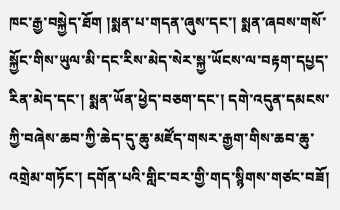ཁང་རྒྱ་བསྐྱེད་ཐོག །སྨན་པ་གདན་ཞུས་དང་། སྨན་ཞབས་གསོ་སྐྱོང་གིས་ཡུལ་མི་དང་རིས་མེད་སེར་སྐྱ་ཡོངས་ལ་བརྟག་དཔྱད་རིན་མེད་དང་། སྨན་ཡོན་ཕྱེད་བཅག་དང་། དགེ་འདུན་དམངས་ཀྱི་བཞེས་ཆབ་ཀྱི་ཆེད་དུ་ཆུ་མཛོད་གསར་རྒྱག་གིས་ཆབ་ཆུ་འགྲེམ་གཏོང་། དགོན་པའི་གླིང་བར་གྱི་གད་སྙིགས་གཙང་བཟོ།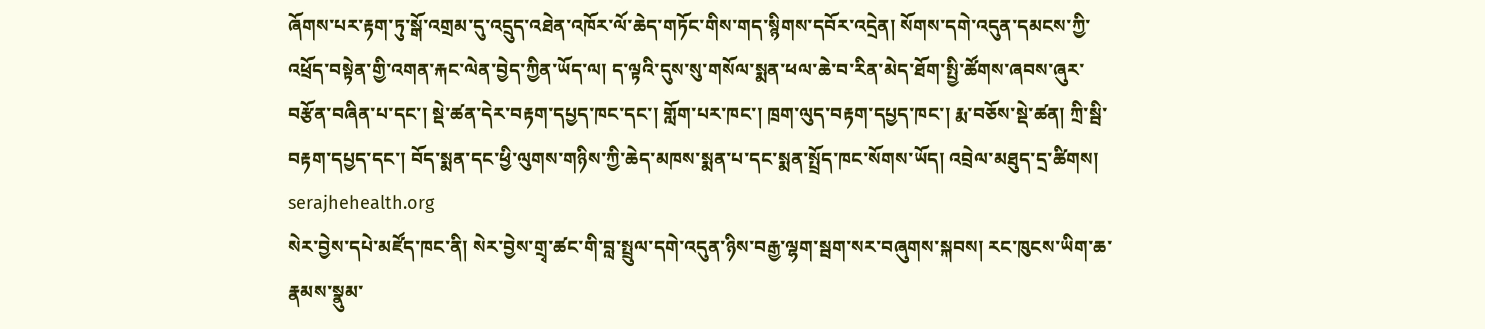ཞོགས་པར་རྟག་ཏུ་སྒོ་འགྲམ་དུ་འདྲུད་འཐེན་འཁོར་ལོ་ཆེད་གཏོང་གིས་གད་སྙིགས་དབོར་འདྲེན། སོགས་དགེ་འདུན་དམངས་ཀྱི་འཕྲོད་བསྟེན་གྱི་འགན་རྐང་ལེན་བྱེད་ཀྱིན་ཡོད་ལ། ད་ལྟའི་དུས་སུ་གསོལ་སྨན་ཕལ་ཆེ་བ་རིན་མེད་ཐོག་སྤྱི་ཚོགས་ཞབས་ཞུར་བརྩོན་བཞིན་པ་དང་། སྡེ་ཚན་དེར་བརྟག་དཔྱད་ཁང་དང་། གློག་པར་ཁང་། ཁྲག་ལུད་བརྟག་དཔྱད་ཁང་། རྨ་བཅོས་སྡེ་ཚན། ཀྲི་སྦི་བརྟག་དཔྱད་དང་། བོད་སྨན་དང་ཕྱི་ལུགས་གཉིས་ཀྱི་ཆེད་མཁས་སྨན་པ་དང་སྨན་སྤྲོད་ཁང་སོགས་ཡོད། འབྲེལ་མཐུད་དྲ་ཚིགས། serajhehealth.org
སེར་བྱེས་དཔེ་མཛོད་ཁང་ནི། སེར་བྱེས་གྲྭ་ཚང་གི་བླ་སྤྲུལ་དགེ་འདུན་ཉིས་བརྒྱ་ལྷག་སྦག་སར་བཞུགས་སྐབས། རང་ཁུངས་ཡིག་ཆ་རྣམས་སྣུམ་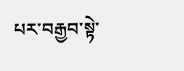པར་བརྒྱབ་སྟེ་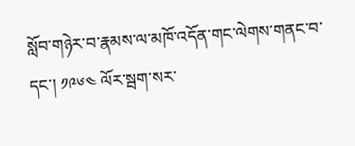སློབ་གཉེར་བ་རྣམས་ལ་མཁོ་འདོན་གང་ལེགས་གནང་བ་དང་། ༡༩༦༤ ལོར་སྦག་སར་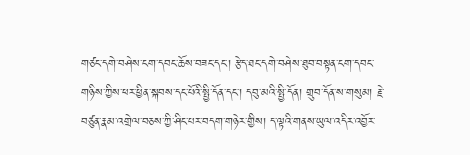གཙང་དགེ་བཤེས་ངག་དབང་ཆོས་བཟང་དང་། རྩེད་ཐང་དགེ་བཤེས་ཐུབ་བསྟན་ངག་དབང་གཉིས་ཀྱིས་ཕར་ཕྱིན་སྐབས་དང་པོའི་སྤྱི་དོན་དང་། དབུ་མའི་སྤྱི་དོན། གྲུབ་དོན་ས་གསུམ། རྗེ་བཙུན་རྣམ་འགྲེལ་བཅས་ཀྱི་ཤིང་པར་བདག་གཉེར་གྱིས། ད་ལྟའི་གནས་ཡུལ་འདིར་འབྱོར་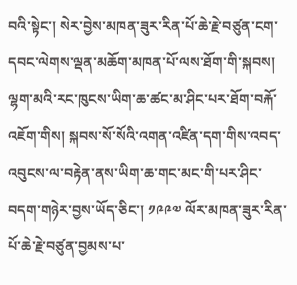བའི་སྟེང་། སེར་བྱེས་མཁན་ཟུར་རིན་པོ་ཆེ་རྗེ་བཙུན་ངག་དབང་ལེགས་ལྡན་མཆོག་མཁན་པོ་ལས་ཐོག་གི་སྐབས། ལྷག་མའི་རང་ཁུངས་ཡིག་ཆ་ཚང་མ་ཤིང་པར་ཐོག་བརྐོ་འཇོག་གིས། སྐབས་སོ་སོའི་འགན་འཛིན་དག་གིས་འབད་འབུངས་ལ་བརྟེན་ནས་ཡིག་ཆ་གང་མང་གི་པར་ཤིང་བདག་གཉེར་བྱས་ཡོད་ཅིང་། ༡༩༩༧ ལོར་མཁན་ཟུར་རིན་པོ་ཆེ་རྗེ་བཙུན་བྱམས་པ་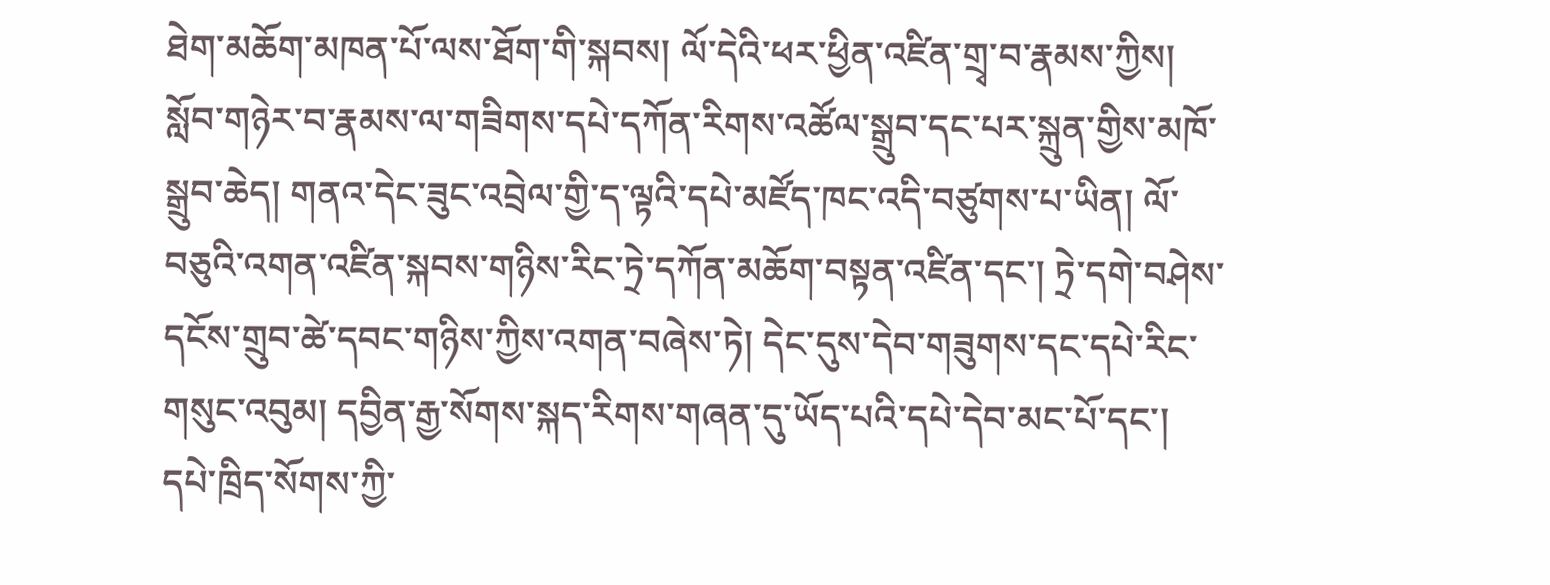ཐེག་མཆོག་མཁན་པོ་ལས་ཐོག་གི་སྐབས། ལོ་དེའི་ཕར་ཕྱིན་འཛིན་གྲྭ་བ་རྣམས་ཀྱིས། སློབ་གཉེར་བ་རྣམས་ལ་གཟིགས་དཔེ་དཀོན་རིགས་འཚོལ་སྒྲུབ་དང་པར་སྐྲུན་གྱིས་མཁོ་སྒྲུབ་ཆེད། གནའ་དེང་ཟུང་འབྲེལ་གྱི་ད་ལྟའི་དཔེ་མཛོད་ཁང་འདི་བཙུགས་པ་ཡིན། ལོ་བཅུའི་འགན་འཛིན་སྐབས་གཉིས་རིང་ཏྲེ་དཀོན་མཆོག་བསྟན་འཛིན་དང་། ཏྲེ་དགེ་བཤེས་དངོས་གྲུབ་ཚེ་དབང་གཉིས་ཀྱིས་འགན་བཞེས་ཏེ། དེང་དུས་དེབ་གཟུགས་དང་དཔེ་རིང་གསུང་འབུམ། དབྱིན་རྒྱ་སོགས་སྐད་རིགས་གཞན་དུ་ཡོད་པའི་དཔེ་དེབ་མང་པོ་དང་། དཔེ་ཁྲིད་སོགས་ཀྱི་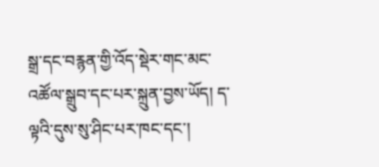སྒྲ་དང་བརྙན་གྱི་འོད་སྡེར་གང་མང་འཚོལ་སྒྲུབ་དང་པར་སྐྲུན་བྱས་ཡོད། ད་ལྟའི་དུས་སུ་ཤིང་པར་ཁང་དང་།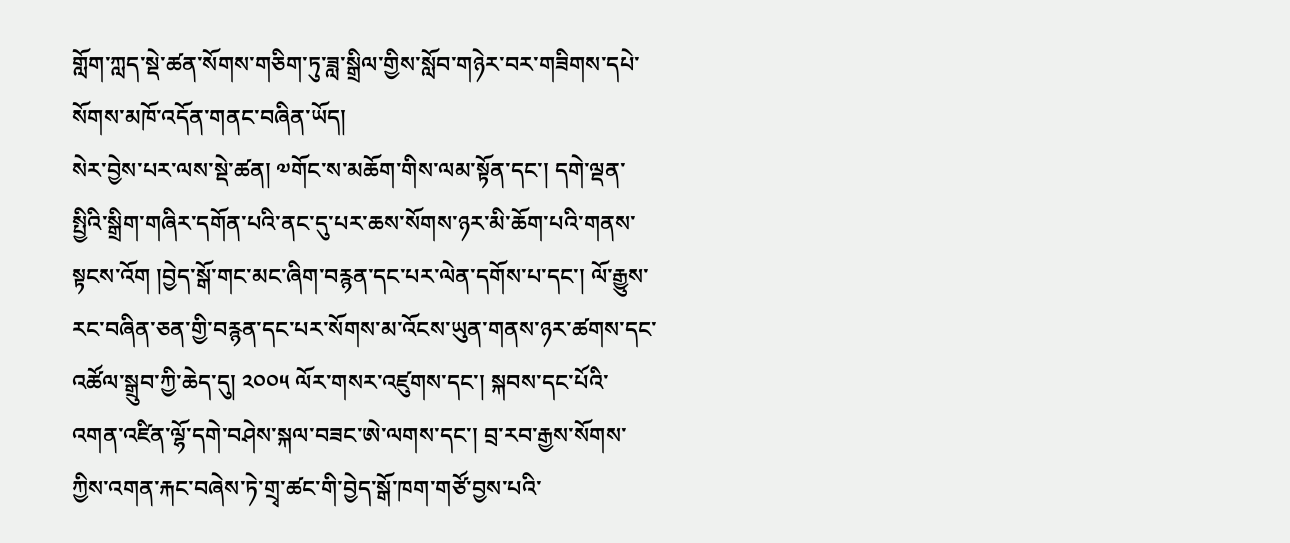གློག་ཀླད་སྡེ་ཚན་སོགས་གཅིག་ཏུ་ཟླ་སྒྲིལ་གྱིས་སློབ་གཉེར་བར་གཟིགས་དཔེ་སོགས་མཁོ་འདོན་གནང་བཞིན་ཡོད།
སེར་བྱེས་པར་ལས་སྡེ་ཚན། ༧གོང་ས་མཆོག་གིས་ལམ་སྟོན་དང་། དགེ་ལྡན་སྤྱིའི་སྒྲིག་གཞིར་དགོན་པའི་ནང་དུ་པར་ཆས་སོགས་ཉར་མི་ཆོག་པའི་གནས་སྟངས་འོག །བྱེད་སྒོ་གང་མང་ཞིག་བརྙན་དང་པར་ལེན་དགོས་པ་དང་། ལོ་རྒྱུས་རང་བཞིན་ཅན་གྱི་བརྙན་དང་པར་སོགས་མ་འོངས་ཡུན་གནས་ཉར་ཚགས་དང་འཚོལ་སྒྲུབ་ཀྱི་ཆེད་དུ། ༢༠༠༥ ལོར་གསར་འཛུགས་དང་། སྐབས་དང་པོའི་འགན་འཛིན་ལྷོ་དགེ་བཤེས་སྐལ་བཟང་ཨེ་ལགས་དང་། བྲ་རབ་རྒྱས་སོགས་ཀྱིས་འགན་རྐང་བཞེས་ཏེ་གྲྭ་ཚང་གི་བྱེད་སྒོ་ཁག་གཙོ་བྱས་པའི་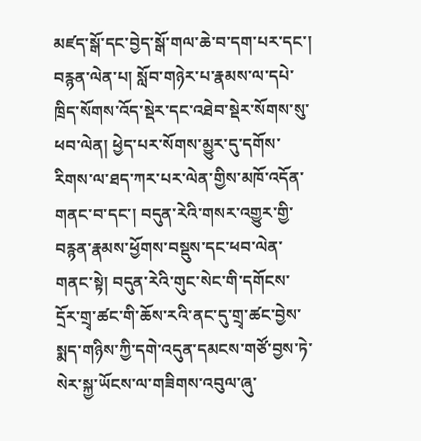མཛད་སྒོ་དང་བྱེད་སྒོ་གལ་ཆེ་བ་དག་པར་དང་། བརྙན་ལེན་པ། སློབ་གཉེར་པ་རྣམས་ལ་དཔེ་ཁྲིད་སོགས་འོད་སྡེར་དང་འཐེབ་སྡེར་སོགས་སུ་ཕབ་ལེན། ཕྱེད་པར་སོགས་མྱུར་དུ་དགོས་རིགས་ལ་ཐད་ཀར་པར་ལེན་གྱིས་མཁོ་འདོན་གནང་བ་དང་། བདུན་རེའི་གསར་འགྱུར་གྱི་བརྙན་རྣམས་ཕྱོགས་བསྡུས་དང་ཕབ་ལེན་གནང་སྟེ། བདུན་རེའི་གུང་སེང་གི་དགོངས་དྲོར་གྲྭ་ཚང་གི་ཆོས་རའི་ནང་དུ་གྲྭ་ཚང་བྱེས་སྨད་གཉིས་ཀྱི་དགེ་འདུན་དམངས་གཙོ་བྱས་ཏེ་སེར་སྐྱ་ཡོངས་ལ་གཟིགས་འབུལ་ཞུ་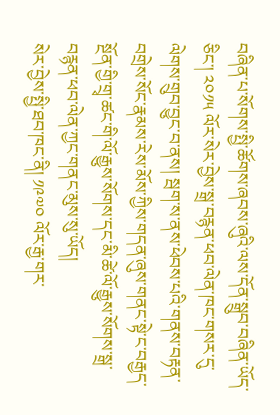བཞིན་པ་སོགས་སྤྱི་ཚོགས་ཞབས་ཞུའི་ལས་དོན་སྒྲུབ་བཞིན་ཡོད་ཅིང་། ༢༠༡༥ ལོར་སེར་བྱེས་སྒྲ་བརྙན་ཕབ་ལེན་ཁང་གསར་དུ་ལེགས་གྲུབ་བྱུང་བ་ནས། སྦག་ས་ནས་ཕེབས་པའི་གནས་བརྟན་བགྲེས་སོང་རྣམས་རེས་མོས་ཀྱིས་གདན་ཞུས་གནང་སྟེ་ང་བརྒྱད་སྔོན་གྱི་གྲྭ་ཚང་གི་ལོ་རྒྱུས་སོགས་དང་མི་ཚེ་ལོ་རྒྱུས་སོགས་སྒྲ་བརྙན་ཕབ་ལེན་ཀྱང་གནང་མུས་སུ་ཡོད།
སེར་བྱེས་སྤྱི་ཐབ་ཁང་ནི། ༡༩༧༠ ལོར་རྒྱ་གར་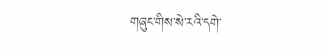གཞུང་གིས་སེ་རའི་དགེ་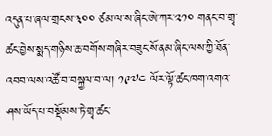འདུན་པ་ཞལ་གྲངས་༣༠༠ ཙམ་ལ་ས་ཞིང་ཨེ་ཀར་༢༡༠ གནང་བ་གྲྭ་ཚང་བྱེས་སྨད་གཉིས་ཆ་བགོས་གཞིར་བཟུང་སོ་ནམ་ཞིང་ལས་ཀྱི་ཐོན་འབབ་ལས་འཚོ་བ་བསྐྱལ་བ་ལ། ༡༩༧༤ ལོར་ལྟོ་ཚང་ཁག་འགའ་ཤས་ཡོད་པ་བསྡོམས་ཏེ་གྲྭ་ཚང་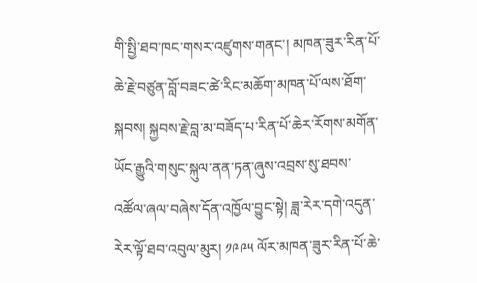གི་སྤྱི་ཐབ་ཁང་གསར་འཛུགས་གནང་། མཁན་ཟུར་རིན་པོ་ཆེ་རྗེ་བཙུན་བློ་བཟང་ཚེ་རིང་མཆོག་མཁན་པོ་ལས་ཐོག་སྐབས། སྐྱབས་རྗེ་བླ་མ་བཟོད་པ་རིན་པོ་ཆེར་རོགས་མགོན་ཡོང་རྒྱུའི་གསུང་སྐུལ་ནན་ཏན་ཞུས་འབྲས་སུ་ཐབས་འཚོལ་ཞལ་བཞེས་དོན་འཁྱོལ་བྱུང་སྟེ། ཟླ་རེར་དགེ་འདུན་རེར་ལྟོ་ཐབ་འབུལ་མུར། ༡༩༩༥ ལོར་མཁན་ཟུར་རིན་པོ་ཆེ་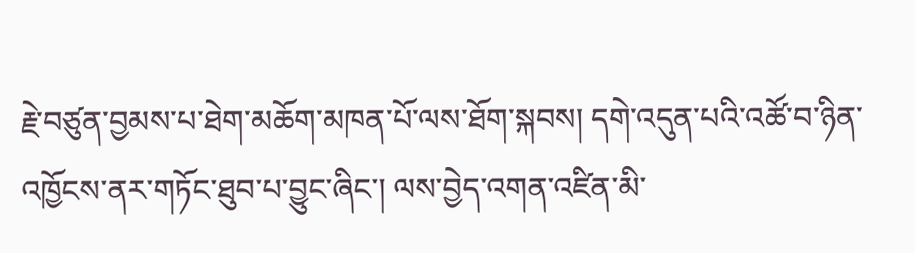རྗེ་བཙུན་བྱམས་པ་ཐེག་མཆོག་མཁན་པོ་ལས་ཐོག་སྐབས། དགེ་འདུན་པའི་འཚོ་བ་ཉིན་འཁྱོངས་ནར་གཏོང་ཐུབ་པ་བྱུང་ཞིང་། ལས་བྱེད་འགན་འཛིན་མི་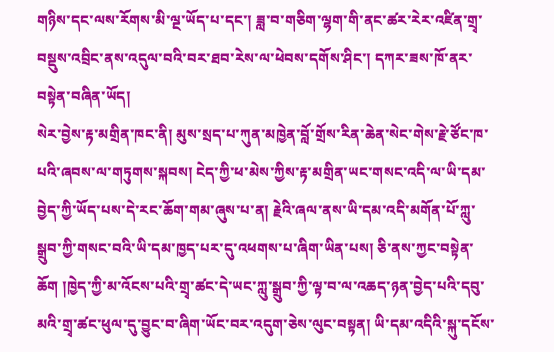གཉིས་དང་ལས་རོགས་མི་ལྔ་ཡོད་པ་དང་། ཟླ་བ་གཅིག་ལྷག་གི་ནང་ཚར་རེར་འཛིན་གྲྭ་བསྡུས་འབྲིང་ནས་འདུལ་བའི་བར་ཐབ་རེས་ལ་ཕེབས་དགོས་ཤིང་། དཀར་ཟས་ཁོ་ནར་བསྟེན་བཞིན་ཡོད།
སེར་བྱེས་རྟ་མགྲིན་ཁང་ནི། མུས་སྲད་པ་ཀུན་མཁྱེན་བློ་གྲོས་རིན་ཆེན་སེང་གེས་རྗེ་ཙོང་ཁ་པའི་ཞབས་ལ་གཏུགས་སྐབས། ངེད་ཀྱི་ཕ་མེས་ཀྱིས་རྟ་མགྲིན་ཡང་གསང་འདི་ལ་ཡི་དམ་བྱེད་ཀྱི་ཡོད་པས་དེ་རང་ཆོག་གམ་ཞུས་པ་ན། རྗེའི་ཞལ་ནས་ཡི་དམ་འདི་མགོན་པོ་ཀླུ་སྒྲུབ་ཀྱི་གསང་བའི་ཡི་དམ་ཁྱད་པར་དུ་འཕགས་པ་ཞིག་ཡིན་པས། ཅི་ནས་ཀྱང་བསྟེན་ཆོག །ཁྱེད་ཀྱི་མ་འོངས་པའི་གྲྭ་ཚང་དེ་ཡང་ཀླུ་སྒྲུབ་ཀྱི་ལྟ་བ་ལ་འཆད་ཉན་བྱེད་པའི་དབུ་མའི་གྲྭ་ཚང་ཕུལ་དུ་བྱུང་བ་ཞིག་ཡོང་བར་འདུག་ཅེས་ལུང་བསྟན། ཡི་དམ་འདིའི་སྐུ་དངོས་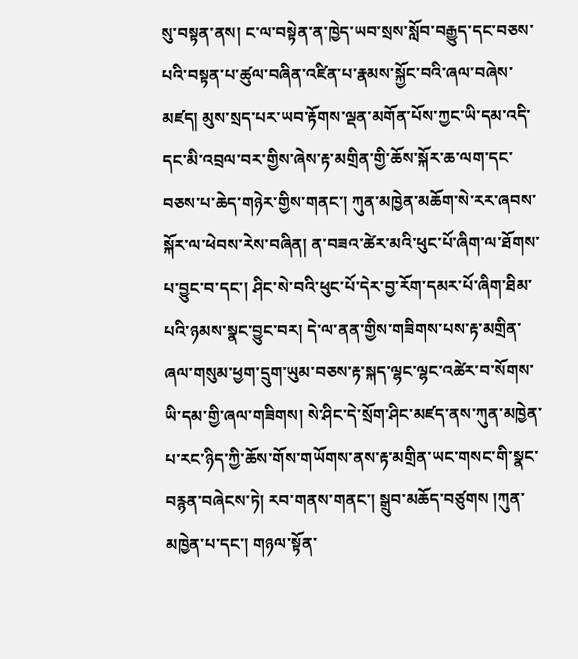སུ་བསྟན་ནས། ང་ལ་བསྟེན་ན་ཁྱེད་ཡབ་སྲས་སློབ་བརྒྱུད་དང་བཅས་པའི་བསྟན་པ་ཚུལ་བཞིན་འཛིན་པ་རྣམས་སྐྱོང་བའི་ཞལ་བཞེས་མཛད། མུས་སྲད་པར་ཡབ་རྟོགས་ལྡན་མགོན་པོས་ཀྱང་ཡི་དམ་འདི་དང་མི་འབྲལ་བར་གྱིས་ཞེས་རྟ་མགྲིན་གྱི་ཆོས་སྐོར་ཆ་ལག་དང་བཅས་པ་ཆེད་གཉེར་གྱིས་གནང་། ཀུན་མཁྱེན་མཆོག་སེ་རར་ཞབས་སྐོར་ལ་ཕེབས་རེས་བཞིན། ན་བཟའ་ཚེར་མའི་ཕུང་པོ་ཞིག་ལ་ཐོགས་པ་བྱུང་བ་དང་། ཤིང་སེ་བའི་ཕུང་པོ་དེར་བྱ་རོག་དམར་པོ་ཞིག་ཐིམ་པའི་ཉམས་སྣང་བྱུང་བར། དེ་ལ་ནན་གྱིས་གཟིགས་པས་རྟ་མགྲིན་ཞལ་གསུམ་ཕྱག་དྲུག་ཡུམ་བཅས་རྟ་སྐད་ལྷང་ལྷང་འཚེར་བ་སོགས་ཡི་དམ་གྱི་ཞལ་གཟིགས། སེ་ཤིང་དེ་སྲོག་ཤིང་མཛད་ནས་ཀུན་མཁྱེན་པ་རང་ཉིད་ཀྱི་ཆོས་གོས་གཡོགས་ནས་རྟ་མགྲིན་ཡང་གསང་གི་སྣང་བརྙན་བཞེངས་ཏེ། རབ་གནས་གནང་། སྒྲུབ་མཆོད་བཙུགས །ཀུན་མཁྱེན་པ་དང་། གཉལ་སྟོན་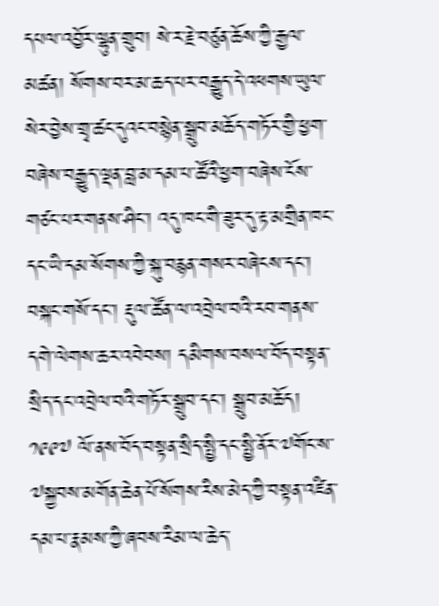དཔལ་འབྱོར་ལྷུན་གྲུབ། སེ་ར་རྗེ་བཙུན་ཆོས་ཀྱི་རྒྱལ་མཚན། སོགས་བར་མ་ཆད་པར་བརྒྱུད་དེ་འཕགས་ཡུལ་སེར་བྱེས་གྲྭ་ཚང་དུའང་བསྙེན་སྒྲུབ་མཆོད་གཏོར་གྱི་ཕྱག་བཞེས་བརྒྱུད་ལྡན་བླ་མ་དམ་པ་ཚོའི་ཕྱག་བཞེས་ངོས་གཙང་པར་གནས་ཤིང་། འདུ་ཁང་གི་ཟུར་དུ་རྟ་མགྲིན་ཁང་དང་ཡི་དམ་སོགས་ཀྱི་སྐུ་བརྙན་གསར་བཞེངས་དང་། བསྐང་གསོ་དང་། རྡུལ་ཚོན་ལ་འབྲེལ་བའི་རབ་གནས་དགེ་ལེགས་ཆར་འབེབས། དམིགས་བསལ་བོད་བསྟན་སྲིད་དང་འབྲེལ་བའི་གཏོར་སྒྲུབ་དང་། སྒྲུབ་མཆོད། ༡༩༩༧ ལོ་ནས་བོད་བསྟན་སྲིད་སྤྱི་དང་སྤྱི་ནོར་༧གོང་ས་༧སྐྱབས་མགོན་ཆེན་པོ་སོགས་རིས་མེད་ཀྱི་བསྟན་འཛིན་དམ་པ་རྣམས་ཀྱི་ཞབས་རིམ་ལ་ཆེད་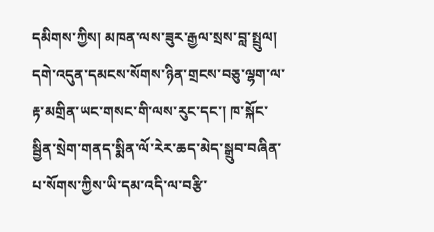དམིགས་ཀྱིས། མཁན་ལས་ཟུར་རྒྱལ་སྲས་བླ་སྤྲུལ། དགེ་འདུན་དམངས་སོགས་ཉིན་གྲངས་བཅུ་ལྷག་ལ་རྟ་མགྲིན་ཡང་གསང་གི་ལས་རུང་དང་། ཁ་སྐོང་སྦྱིན་སྲེག་གནད་སྨིན་ལོ་རེར་ཆད་མེད་སྒྲུབ་བཞིན་པ་སོགས་ཀྱིས་ཡི་དམ་འདི་ལ་བརྩི་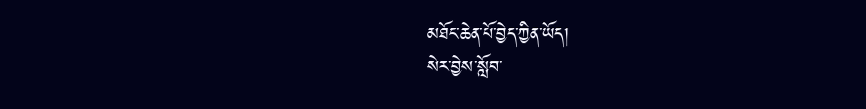མཐོང་ཆེན་པོ་བྱེད་ཀྱིན་ཡོད།
སེར་བྱེས་སློབ་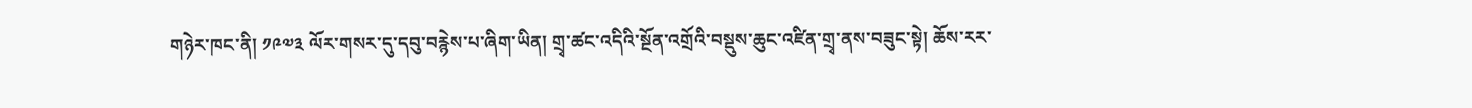གཉེར་ཁང་ནི། ༡༩༧༣ ལོར་གསར་དུ་དབུ་བརྙེས་པ་ཞིག་ཡིན། གྲྭ་ཚང་འདིའི་སྔོན་འགྲོའི་བསྡུས་ཆུང་འཛིན་གྲྭ་ནས་བཟུང་སྟེ། ཆོས་རར་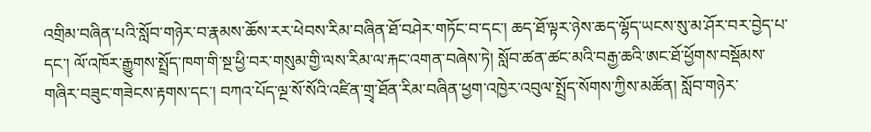འགྲིམ་བཞིན་པའི་སློབ་གཉེར་བ་རྣམས་ཆོས་རར་ཕེབས་རིམ་བཞིན་ཐོ་བཤེར་གཏོང་བ་དང་། ཆད་ཐོ་ལྟར་ཉེས་ཆད་ལྷོད་ཡངས་སུ་མ་ཤོར་བར་བྱེད་པ་དང་། ལོ་འཁོར་རྒྱུགས་སྤྲོད་ཁག་གི་སྔ་ཕྱི་བར་གསུམ་གྱི་ལས་རིམ་ལ་རྐང་འགན་བཞེས་ཏེ། སློབ་ཚན་ཚང་མའི་བརྒྱ་ཆའི་ཨང་ཐོ་ཕྱོགས་བསྡོམས་གཞིར་བཟུང་གཟེངས་རྟགས་དང་། བཀའ་པོད་ལྔ་སོ་སོའི་འཛིན་གྲྭ་ཐོན་རིམ་བཞིན་ཕྱག་འཁྱེར་འབུལ་སྤྲོད་སོགས་ཀྱིས་མཚོན། སློབ་གཉེར་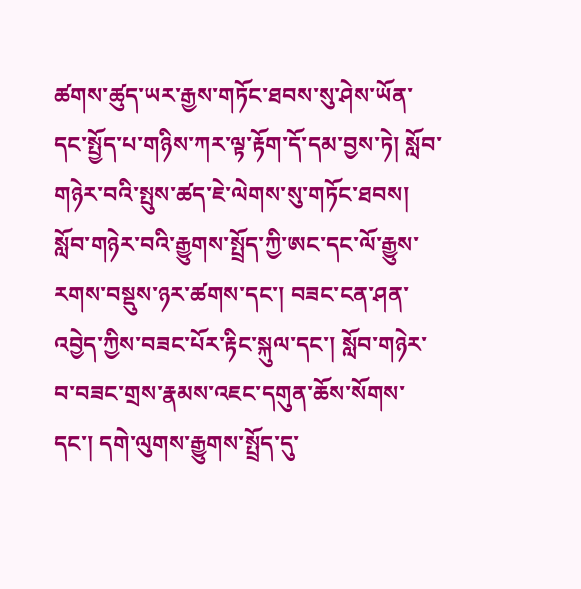ཚགས་ཚུད་ཡར་རྒྱས་གཏོང་ཐབས་སུ་ཤེས་ཡོན་དང་སྤྱོད་པ་གཉིས་ཀར་ལྟ་རྟོག་དོ་དམ་བྱས་ཏེ། སློབ་གཉེར་བའི་སྤུས་ཚད་ཇེ་ལེགས་སུ་གཏོང་ཐབས། སློབ་གཉེར་བའི་རྒྱུགས་སྤྲོད་ཀྱི་ཨང་དང་ལོ་རྒྱུས་རགས་བསྡུས་ཉར་ཚགས་དང་། བཟང་ངན་ཤན་འབྱེད་ཀྱིས་བཟང་པོར་རྟིང་སྐུལ་དང་། སློབ་གཉེར་བ་བཟང་གྲས་རྣམས་འཇང་དགུན་ཆོས་སོགས་དང་། དགེ་ལུགས་རྒྱུགས་སྤྲོད་དུ་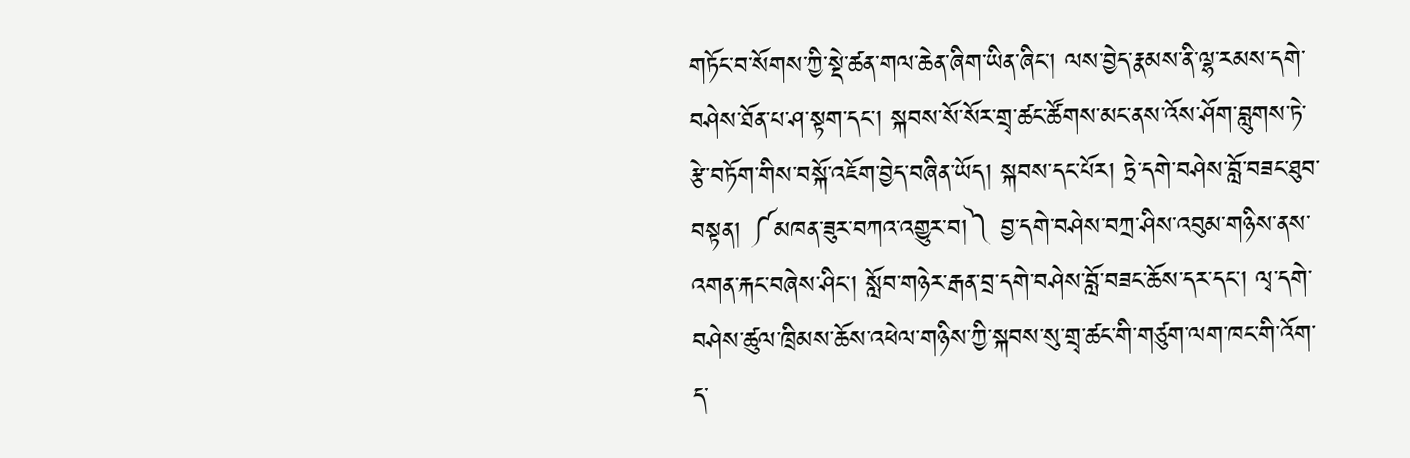གཏོང་བ་སོགས་ཀྱི་སྡེ་ཚན་གལ་ཆེན་ཞིག་ཡིན་ཞིང་། ལས་བྱེད་རྣམས་ནི་ལྷ་རམས་དགེ་བཤེས་ཐོན་པ་ཤ་སྟག་དང་། སྐབས་སོ་སོར་གྲྭ་ཚང་ཚོགས་མང་ནས་འོས་ཤོག་བླུགས་ཏེ་རྩེ་བཏོག་གིས་བསྐོ་འཇོག་བྱེད་བཞིན་ཡོད། སྐབས་དང་པོར། ཏྲེ་དགེ་བཤེས་བློ་བཟང་ཐུབ་བསྟན། ༼མཁན་ཟུར་བཀའ་འགྱུར་བ།༽ བྱ་དགེ་བཤེས་བཀྲ་ཤིས་འབུམ་གཉིས་ནས་འགན་རྐང་བཞེས་ཤིང་། སློབ་གཉེར་རྒན་བྲ་དགེ་བཤེས་བློ་བཟང་ཆོས་དར་དང་། ལྭ་དགེ་བཤེས་ཚུལ་ཁྲིམས་ཆོས་འཕེལ་གཉིས་ཀྱི་སྐབས་སུ་གྲྭ་ཚང་གི་གཙུག་ལག་ཁང་གི་འོག་ད་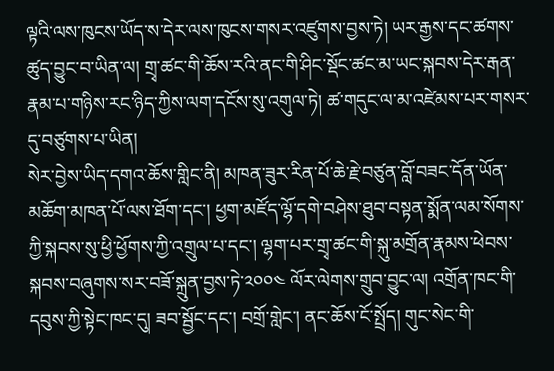ལྟའི་ལས་ཁུངས་ཡོད་ས་དེར་ལས་ཁུངས་གསར་འཛུགས་བྱས་ཏེ། ཡར་རྒྱས་དང་ཚགས་ཚུད་བྱུང་བ་ཡིན་ལ། གྲྭ་ཚང་གི་ཆོས་རའི་ནང་གི་ཤིང་སྡོང་ཚང་མ་ཡང་སྐབས་དེར་རྒན་རྣམ་པ་གཉིས་རང་ཉིད་ཀྱིས་ལག་དངོས་སུ་འགུལ་ཏེ། ཚ་གདུང་ལ་མ་འཛེམས་པར་གསར་དུ་བཙུགས་པ་ཡིན།
སེར་བྱེས་ཡིད་དགའ་ཆོས་གླིང་ནི། མཁན་ཟུར་རིན་པོ་ཆེ་རྗེ་བཙུན་བློ་བཟང་དོན་ཡོན་མཆོག་མཁན་པོ་ལས་ཐོག་དང་། ཕྱག་མཛོད་ལྷོ་དགེ་བཤེས་ཐུབ་བསྟན་སྨོན་ལམ་སོགས་ཀྱི་སྐབས་སུ་ཕྱི་ཕྱོགས་ཀྱི་འགྲུལ་པ་དང་། ལྷག་པར་གྲྭ་ཚང་གི་སྐུ་མགྲོན་རྣམས་ཕེབས་སྐབས་བཞུགས་སར་བཟོ་སྐྲུན་བྱས་ཏེ་༢༠༠༤ ལོར་ལེགས་གྲུབ་བྱུང་ལ། འགྲོན་ཁང་གི་དབུས་ཀྱི་སྟེང་ཁང་དུ། ཟབ་སྦྱོང་དང་། བགྲོ་གླེང་། ནང་ཆོས་ངོ་སྤྲོད། གུང་སེང་གི་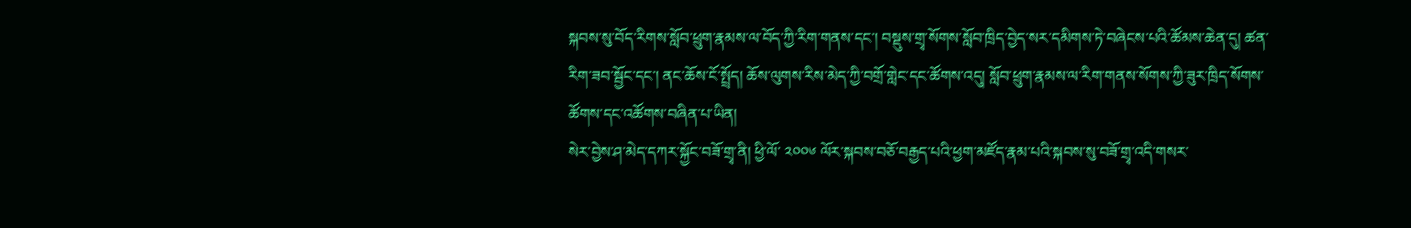སྐབས་སུ་བོད་རིགས་སློབ་ཕྲུག་རྣམས་ལ་བོད་ཀྱི་རིག་གནས་དང་། བསྡུས་གྲྭ་སོགས་སློབ་ཁྲིད་བྱེད་སར་དམིགས་ཏེ་བཞེངས་པའི་ཚོམས་ཆེན་དུ། ཚན་རིག་ཟབ་སྦྱོང་དང་། ནང་ཆོས་ངོ་སྤྲོད། ཆོས་ལུགས་རིས་མེད་ཀྱི་བགྲོ་གླེང་དང་ཚོགས་འདུ། སློབ་ཕྲུག་རྣམས་ལ་རིག་གནས་སོགས་ཀྱི་ཟུར་ཁྲིད་སོགས་ཚོགས་དང་འཚོགས་བཞིན་པ་ཡིན།
སེར་བྱེས་ཤ་མེད་དཀར་སྐྱོང་བཟོ་གྲྭ་ནི། ཕྱི་ལོ་ ༢༠༠༦ ལོར་སྐབས་བཅོ་བརྒྱད་པའི་ཕྱག་མཛོད་རྣམ་པའི་སྐབས་སུ་བཟོ་གྲྭ་འདི་གསར་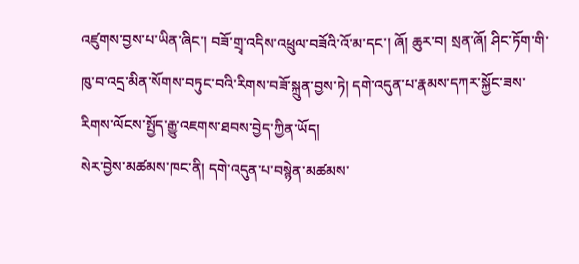འཛུགས་བྱས་པ་ཡིན་ཞིང་། བཟོ་གྲྭ་འདིས་འཕྲུལ་བཟོའི་འོ་མ་དང་། ཞོ། ཆུར་བ། སྲན་ཞོ། ཤིང་ཏོག་གི་ཁུ་བ་འདྲ་མིན་སོགས་བཏུང་བའི་རིགས་བཟོ་སྐྲུན་བྱས་ཏེ། དགེ་འདུན་པ་རྣམས་དཀར་སྐྱོང་ཟས་རིགས་ལོངས་སྤྱོད་རྒྱུ་འཇགས་ཐབས་བྱེད་ཀྱིན་ཡོད།
སེར་བྱེས་མཚམས་ཁང་ནི། དགེ་འདུན་པ་བསྙེན་མཚམས་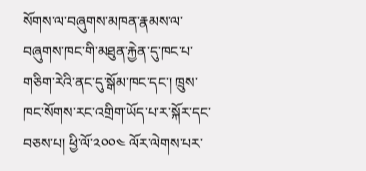སོགས་ལ་བཞུགས་མཁན་རྣམས་ལ་བཞུགས་ཁང་གི་མཐུན་རྐྱེན་དུ་ཁང་པ་གཅིག་རེའི་ནང་དུ་སྒོམ་ཁང་དང་། ཁྲུས་ཁང་སོགས་རང་འགྲིག་ཡོད་པ་ར་སྐོར་དང་བཅས་པ། ཕྱི་ལོ་༢༠༠༤ ལོར་ལེགས་པར་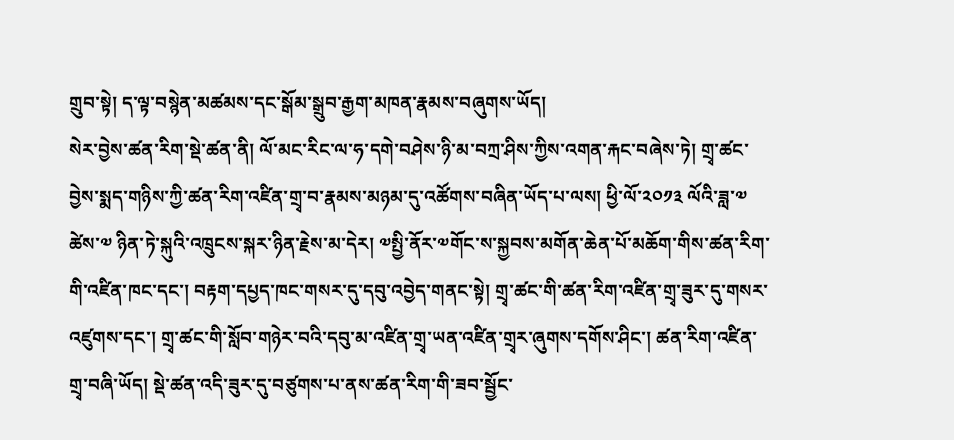གྲུབ་སྟེ། ད་ལྟ་བསྙེན་མཚམས་དང་སྒོམ་སྒྲུབ་རྒྱག་མཁན་རྣམས་བཞུགས་ཡོད།
སེར་བྱེས་ཚན་རིག་སྡེ་ཚན་ནི། ལོ་མང་རིང་ལ་ཧ་དགེ་བཤེས་ཉི་མ་བཀྲ་ཤིས་ཀྱིས་འགན་རྐང་བཞེས་ཏེ། གྲྭ་ཚང་བྱེས་སྨད་གཉིས་ཀྱི་ཚན་རིག་འཛིན་གྲྭ་བ་རྣམས་མཉམ་དུ་འཚོགས་བཞིན་ཡོད་པ་ལས། ཕྱི་ལོ་༢༠༡༣ ལོའི་ཟླ་༧ ཚེས་༧ ཉིན་ཏེ་སྐུའི་འཁྲུངས་སྐར་ཉིན་རྗེས་མ་དེར། ༧སྤྱི་ནོར་༧གོང་ས་སྐྱབས་མགོན་ཆེན་པོ་མཆོག་གིས་ཚན་རིག་གི་འཛིན་ཁང་དང་། བརྟག་དཔྱད་ཁང་གསར་དུ་དབུ་འབྱེད་གནང་སྟེ། གྲྭ་ཚང་གི་ཚན་རིག་འཛིན་གྲྭ་ཟུར་དུ་གསར་འཛུགས་དང་། གྲྭ་ཚང་གི་སློབ་གཉེར་བའི་དབུ་མ་འཛིན་གྲྭ་ཡན་འཛིན་གྲྭར་ཞུགས་དགོས་ཤིང་། ཚན་རིག་འཛིན་གྲྭ་བཞི་ཡོད། སྡེ་ཚན་འདི་ཟུར་དུ་བཙུགས་པ་ནས་ཚན་རིག་གི་ཟབ་སྦྱོང་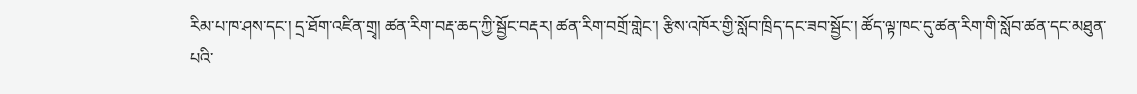རིམ་པ་ཁ་ཤས་དང་། དྲ་ཐོག་འཛིན་གྲྭ། ཚན་རིག་བརྡ་ཆད་ཀྱི་སྦྱོང་བརྡར། ཚན་རིག་བགྲོ་གླེང་། རྩིས་འཁོར་གྱི་སློབ་ཁྲིད་དང་ཟབ་སྦྱོང་། ཚོད་ལྟ་ཁང་དུ་ཚན་རིག་གི་སློབ་ཚན་དང་མཐུན་པའི་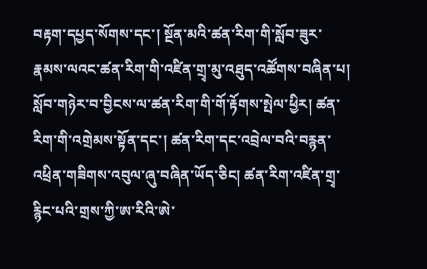བརྟག་དཔྱད་སོགས་དང་། སྔོན་མའི་ཚན་རིག་གི་སློབ་ཟུར་རྣམས་ལའང་ཚན་རིག་གི་འཛིན་གྲྭ་མུ་འཐུད་འཚོགས་བཞིན་པ། སློབ་གཉེར་བ་བྱིངས་ལ་ཚན་རིག་གི་གོ་རྟོགས་སྤེལ་ཕྱིར། ཚན་རིག་གི་འགྲེམས་སྟོན་དང་། ཚན་རིག་དང་འབྲེལ་བའི་བརྙན་འཕྲིན་གཟིགས་འབུལ་ཞུ་བཞིན་ཡོད་ཅིང། ཚན་རིག་འཛིན་གྲྭ་རྙིང་པའི་གྲས་ཀྱི་ཨ་རིའི་ཨེ་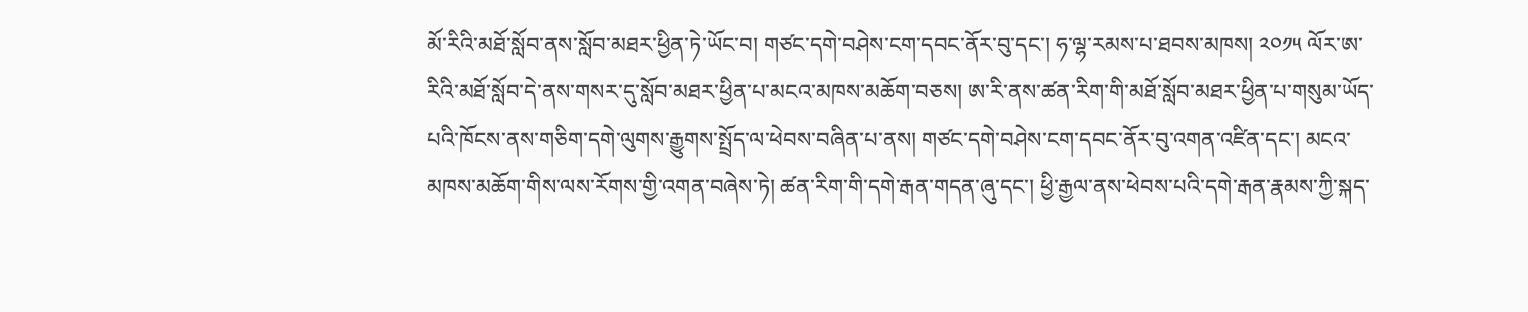མོ་རིའི་མཐོ་སློབ་ནས་སློབ་མཐར་ཕྱིན་ཏེ་ཡོང་བ། གཙང་དགེ་བཤེས་ངག་དབང་ནོར་བུ་དང་། ཧ་ལྷ་རམས་པ་ཐབས་མཁས། ༢༠༡༥ ལོར་ཨ་རིའི་མཐོ་སློབ་དེ་ནས་གསར་དུ་སློབ་མཐར་ཕྱིན་པ་མངའ་མཁས་མཆོག་བཅས། ཨ་རི་ནས་ཚན་རིག་གི་མཐོ་སློབ་མཐར་ཕྱིན་པ་གསུམ་ཡོད་པའི་ཁོངས་ནས་གཅིག་དགེ་ལུགས་རྒྱུགས་སྤྲོད་ལ་ཕེབས་བཞིན་པ་ནས། གཙང་དགེ་བཤེས་ངག་དབང་ནོར་བུ་འགན་འཛིན་དང་། མངའ་མཁས་མཆོག་གིས་ལས་རོགས་གྱི་འགན་བཞེས་ཏེ། ཚན་རིག་གི་དགེ་རྒན་གདན་ཞུ་དང་། ཕྱི་རྒྱལ་ནས་ཕེབས་པའི་དགེ་རྒན་རྣམས་ཀྱི་སྐད་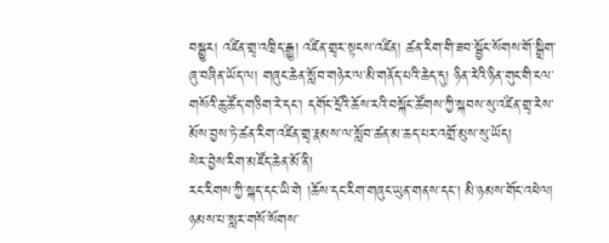བསྒྱུར། འཛིན་གྲྭ་འཁྲིད་རྒྱུ། འཛིན་གྲྭར་སྟངས་འཛིན། ཚན་རིག་གི་ཟབ་སྦྱོང་སོགས་གོ་སྒྲིག་ཞུ་བཞིན་ཡོད་ལ། གཞུང་ཆེན་སློབ་གཉེར་ལ་མི་གནོད་པའི་ཆེད་དུ། ཉིན་རེའི་ཉིན་གུང་གི་ངལ་གསོའི་ཆུ་ཚོད་གཅིག་རེ་དང་། དགོང་དྲོའི་ཆོས་རའི་བསྐོང་ཚོགས་ཀྱི་སྐབས་སུ་འཛིན་གྲྭ་རེས་མོས་བྱས་ཏེ་ཚན་རིག་འཛིན་གྲྭ་རྣམས་ལ་སློབ་ཚན་མ་ཆད་པར་འགྲོ་མུས་སུ་ཡོད།
སེར་བྱེས་རིག་མཛོད་ཆེན་མོ་ནི།
རང་རིགས་ཀྱི་སྐད་དང་ཡི་གེ །ཆོས་དང་རིག་གཞུང་ཡུན་གནས་དང་། མི་ཉམས་གོང་འཕེལ། ཉམས་པ་སླར་གསོ་སོགས་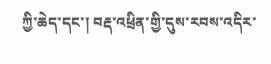ཀྱི་ཆེད་དང་། བརྡ་འཕྲིན་གྱི་དུས་རབས་འདིར་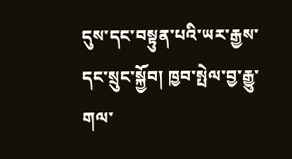དུས་དང་བསྟུན་པའི་ཡར་རྒྱས་དང་སྲུང་སྐྱོབ། ཁྱབ་སྤེལ་བྱ་རྒྱུ་གལ་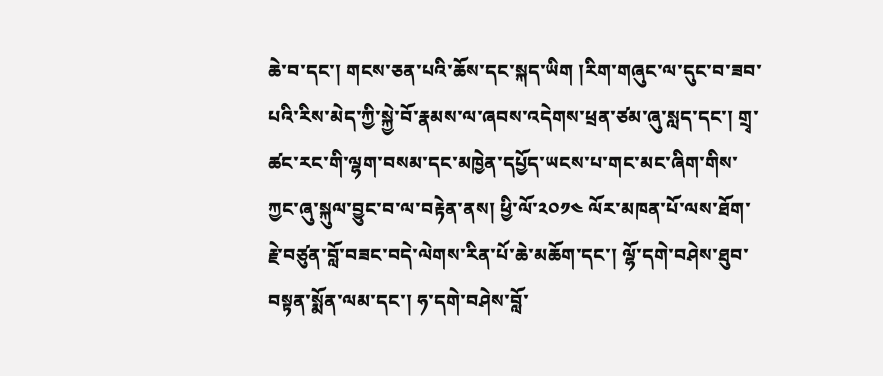ཆེ་བ་དང་། གངས་ཅན་པའི་ཆོས་དང་སྐད་ཡིག །རིག་གཞུང་ལ་དུང་བ་ཟབ་པའི་རིས་མེད་ཀྱི་སྐྱེ་བོ་རྣམས་ལ་ཞབས་འདེགས་ཕྲན་ཙམ་ཞུ་སླད་དང་། གྲྭ་ཚང་རང་གི་ལྷག་བསམ་དང་མཁྱེན་དཔྱོད་ཡངས་པ་གང་མང་ཞིག་གིས་ཀྱང་ཞུ་སྐུལ་བྱུང་བ་ལ་བརྟེན་ནས། ཕྱི་ལོ་༢༠༡༤ ལོར་མཁན་པོ་ལས་ཐོག་རྗེ་བཙུན་བློ་བཟང་བདེ་ལེགས་རིན་པོ་ཆེ་མཆོག་དང་། ལྷོ་དགེ་བཤེས་ཐུབ་བསྟན་སྨོན་ལམ་དང་། ཧ་དགེ་བཤེས་བློ་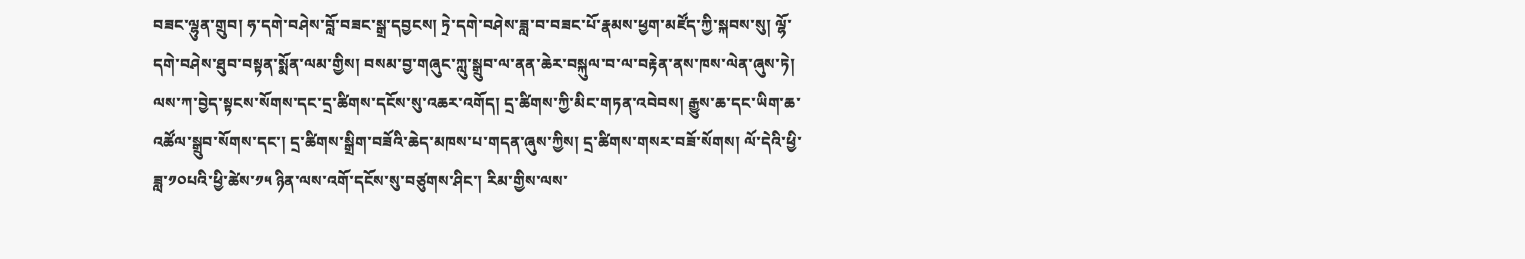བཟང་ལྷུན་གྲུབ། ཧ་དགེ་བཤེས་བློ་བཟང་སྒྲ་དབྱངས། ཏྲེ་དགེ་བཤེས་ཟླ་བ་བཟང་པོ་རྣམས་ཕྱག་མཛོད་ཀྱི་སྐབས་སུ། ལྷོ་དགེ་བཤེས་ཐུབ་བསྟན་སྨོན་ལམ་གྱིས། བསམ་བྱ་གཞུང་ཀླུ་སྒྲུབ་ལ་ནན་ཆེར་བསྐུལ་བ་ལ་བརྟེན་ནས་ཁས་ལེན་ཞུས་ཏེ། ལས་ཀ་བྱེད་སྟངས་སོགས་དང་དྲ་ཚིགས་དངོས་སུ་འཆར་འགོད། དྲ་ཚིགས་ཀྱི་མིང་གཏན་འབེབས། རྒྱུས་ཆ་དང་ཡིག་ཆ་འཚོལ་སྒྲུབ་སོགས་དང་། དྲ་ཚིགས་སྒྲིག་བཟོའི་ཆེད་མཁས་པ་གདན་ཞུས་ཀྱིས། དྲ་ཚིགས་གསར་བཟོ་སོགས། ལོ་དེའི་ཕྱི་ཟླ་༡༠པའི་ཕྱི་ཚེས་༡༥ ཉིན་ལས་འགོ་དངོས་སུ་བཙུགས་ཤིང་། རིམ་གྱིས་ལས་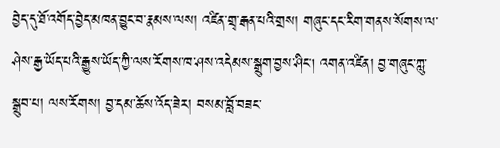བྱེད་དུ་ཐོ་འགོད་བྱེད་མཁན་བྱུང་བ་རྣམས་ལས། འཛིན་གྲྭ་རྒན་པའི་གྲས། གཞུང་དང་རིག་གནས་སོགས་ལ་ཤེས་རྒྱ་ཡོད་པའི་རྒྱུས་ཡོད་ཀྱི་ལས་རོགས་ཁ་ཤས་འདེམས་སྒྲུག་བྱས་ཤིང། འགན་འཛིན། བྱ་གཞུང་ཀླུ་སྒྲུབ་པ། ལས་རོགས། བྱ་དམ་ཆོས་འོད་ཟེར། བསམ་བློ་བཟང་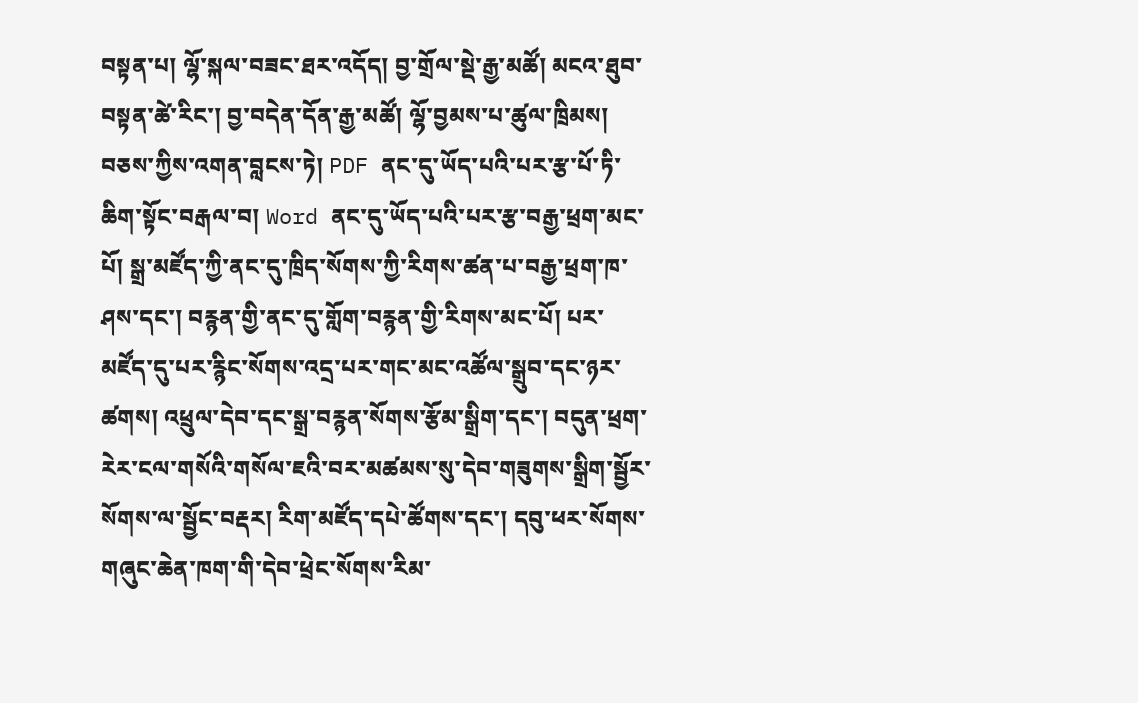བསྟན་པ། ལྷོ་སྐལ་བཟང་ཐར་འདོད། བྱ་གྲོལ་སྡེ་རྒྱ་མཚོ། མངའ་ཐུབ་བསྟན་ཚེ་རིང་། བྱ་བདེན་དོན་རྒྱ་མཚོ། ལྷོ་བྱམས་པ་ཚུལ་ཁྲིམས། བཅས་ཀྱིས་འགན་བླངས་ཏེ། PDF ནང་དུ་ཡོད་པའི་པར་རྩ་པོ་ཏི་ཆིག་སྟོང་བརྒལ་བ། Word ནང་དུ་ཡོད་པའི་པར་རྩ་བརྒྱ་ཕྲག་མང་པོ། སྒྲ་མཛོད་ཀྱི་ནང་དུ་ཁྲིད་སོགས་ཀྱི་རིགས་ཚན་པ་བརྒྱ་ཕྲག་ཁ་ཤས་དང་། བརྙན་གྱི་ནང་དུ་གློག་བརྙན་གྱི་རིགས་མང་པོ། པར་མཛོད་དུ་པར་རྙིང་སོགས་འདྲ་པར་གང་མང་འཚོལ་སྒྲུབ་དང་ཉར་ཚགས། འཕྲུལ་དེབ་དང་སྒྲ་བརྙན་སོགས་རྩོམ་སྒྲིག་དང་། བདུན་ཕྲག་རེར་ངལ་གསོའི་གསོལ་ཇའི་བར་མཚམས་སུ་དེབ་གཟུགས་སྒྲིག་སྦྱོར་སོགས་ལ་སྦྱོང་བརྡར། རིག་མཛོད་དཔེ་ཚོགས་དང་། དབུ་ཕར་སོགས་གཞུང་ཆེན་ཁག་གི་དེབ་ཕྲེང་སོགས་རིམ་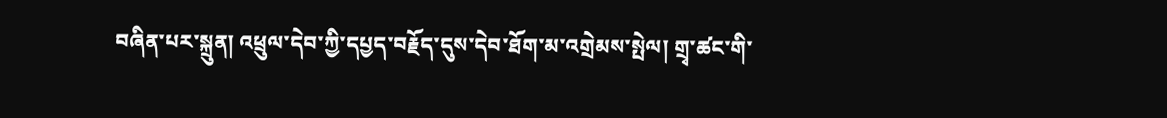བཞིན་པར་སྐྲུན། འཕྲུལ་དེབ་ཀྱི་དཔྱད་བརྗོད་དུས་དེབ་ཐོག་མ་འགྲེམས་སྤེལ། གྲྭ་ཚང་གི་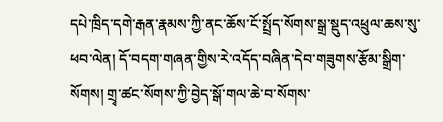དཔེ་ཁྲིད་དགེ་རྒན་རྣམས་ཀྱི་ནང་ཆོས་ངོ་སྤྲོད་སོགས་སྒྲ་སྡུད་འཕྲུལ་ཆས་སུ་ཕབ་ལེན། དོ་བདག་གཞན་གྱིས་རེ་འདོད་བཞིན་དེབ་གཟུགས་རྩོམ་སྒྲིག་སོགས། གྲྭ་ཚང་སོགས་ཀྱི་བྱེད་སྒོ་གལ་ཆེ་བ་སོགས་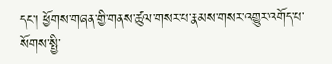དང་། ཕྱོགས་གཞན་གྱི་གནས་ཚུལ་གསར་པ་རྣམས་གསར་འགྱུར་འགོད་པ་སོགས་སྤྱི་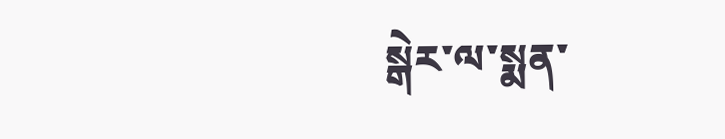སྒེར་ལ་སྨན་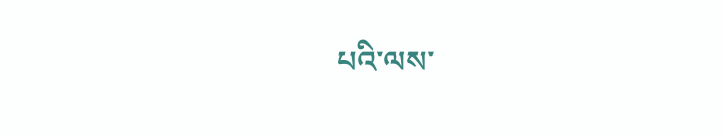པའི་ལས་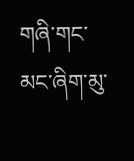གཞི་གང་མང་ཞིག་མུ་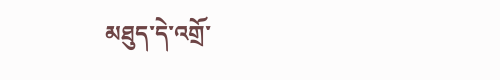མཐུད་དེ་འགྲོ་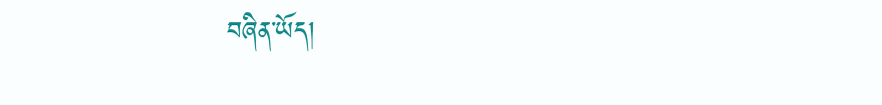བཞིན་ཡོད།